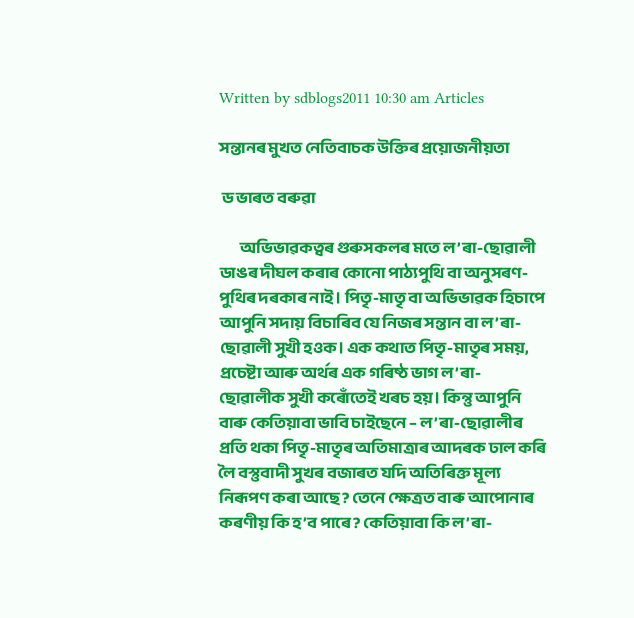Written by sdblogs2011 10:30 am Articles

সন্তানৰ মুখত নেতিবাচক উক্তিৰ প্ৰয়োজনীয়তা

 ড ভাৰত বৰুৱা

        অভিভাৱকত্বৰ গুৰুসকলৰ মতে ল’ৰা-ছোৱালী ডাঙৰ দীঘল কৰাৰ কোনো পাঠ্যপুথি বা অনুসৰণ-পুথিৰ দৰকাৰ নাই। পিতৃ-মাতৃ বা অভিভাৱক হিচাপে আপুনি সদায় বিচাৰিব যে নিজৰ সন্তান বা ল’ৰা-ছোৱালী সুখী হওক। এক কথাত পিতৃ-মাতৃৰ সময়, প্ৰচেষ্টা আৰু অৰ্থৰ এক গৰিষ্ঠ ভাগ ল’ৰা-ছোৱালীক সুখী কৰোঁতেই খৰচ হয়। কিন্তু আপুনি বাৰু কেতিয়াবা ভাবি চাইছেনে – ল’ৰা-ছোৱালীৰ প্ৰতি থকা পিতৃ-মাতৃৰ অতিমাত্ৰাৰ আদৰক ঢাল কৰি লৈ বস্তুবাদী সুখৰ বজাৰত যদি অতিৰিক্ত মূল্য নিৰূপণ কৰা আছে? তেনে ক্ষেত্ৰত বাৰু আপোনাৰ কৰণীয় কি হ’ব পাৰে? কেতিয়াবা কি ল’ৰা-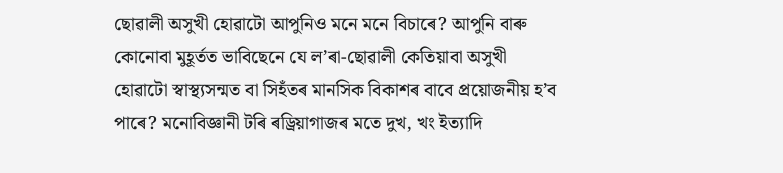ছোৱালী অসুখী হোৱাটো আপুনিও মনে মনে বিচাৰে? আপুনি বাৰু কোনোবা মুহূৰ্তত ভাবিছেনে যে ল’ৰা-ছোৱালী কেতিয়াবা অসুখী হোৱাটো স্বাস্থ্যসন্মত বা সিহঁতৰ মানসিক বিকাশৰ বাবে প্ৰয়োজনীয় হ’ব পাৰে? মনোবিজ্ঞানী টৰি ৰড্ৰিয়াগাজৰ মতে দুখ, খং ইত্যাদি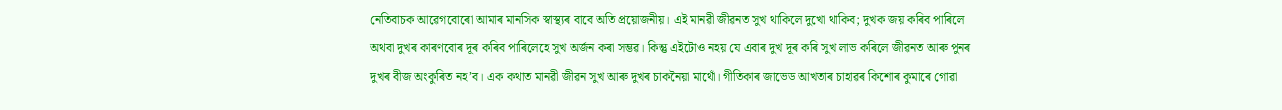নেতিবাচক আৱেগবোৰো আমাৰ মানসিক স্বাস্থ্যৰ বাবে অতি প্ৰয়োজনীয়। এই মানৱী জীৱনত সুখ থাকিলে দুখো থাকিব; দুখক জয় কৰিব পাৰিলে অথবা দুখৰ কাৰণবোৰ দূৰ কৰিব পাৰিলেহে সুখ অৰ্জন কৰা সম্ভৱ। কিন্তু এইটোও নহয় যে এবাৰ দুখ দূৰ কৰি সুখ লাভ কৰিলে জীৱনত আৰু পুনৰ দুখৰ বীজ অংকুৰিত নহ’ব। এক কথাত মানৱী জীৱন সুখ আৰু দুখৰ চাকনৈয়া মাথোঁ। গীতিকাৰ জাভেড আখতাৰ চাহাৱৰ কিশোৰ কুমাৰে গোৱা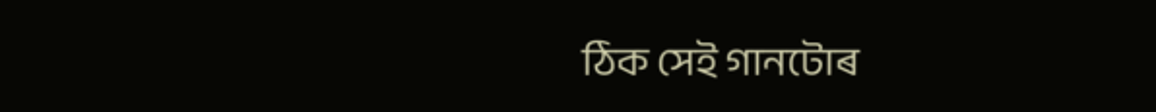ঠিক সেই গানটোৰ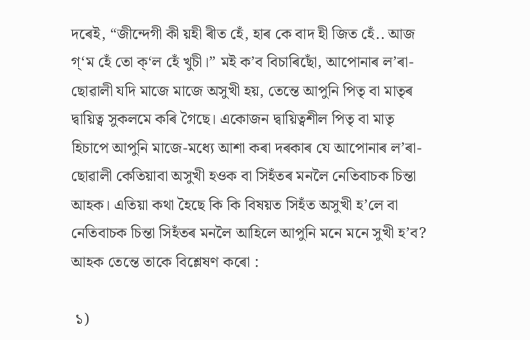দৰেই, “জীন্দেগী কী য়হী ৰীত হেঁ, হাৰ কে বাদ হী জিত হেঁ.. আজ গ্‘ম হেঁ তো ক্‘ল হেঁ খুচী।” মই ক’ব বিচাৰিছোঁ, আপোনাৰ ল’ৰা-ছোৱালী যদি মাজে মাজে অসুখী হয়, তেন্তে আপুনি পিতৃ বা মাতৃৰ দ্বায়িত্ব সুকলমে কৰি গৈছে। একোজন দ্বায়িত্বশীল পিতৃ বা মাতৃ হিচাপে আপুনি মাজে-মধ্যে আশা কৰা দৰকাৰ যে আপোনাৰ ল’ৰা-ছোৱালী কেতিয়াবা অসুখী হওক বা সিহঁতৰ মনলৈ নেতিবাচক চিন্তা আহক। এতিয়া কথা হৈছে কি কি বিষয়ত সিহঁত অসুখী হ’লে বা নেতিবাচক চিন্তা সিহঁতৰ মনলৈ আহিলে আপুনি মনে মনে সুখী হ’ব? আহক তেন্তে তাকে বিশ্লেষণ কৰো :

 ১)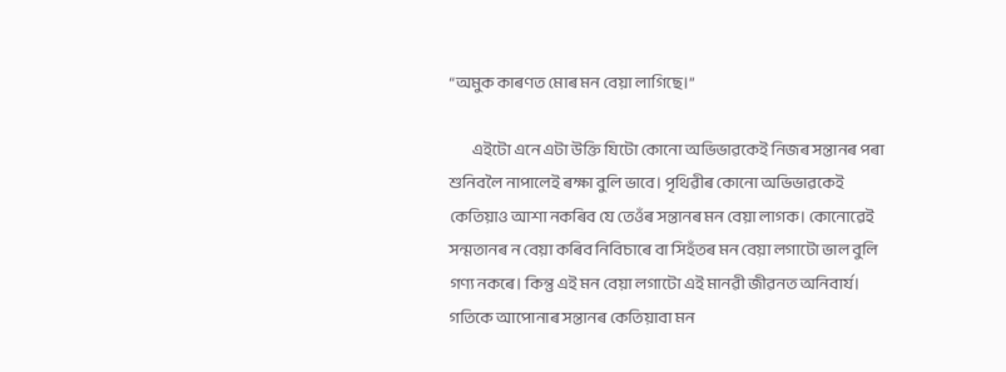“অমুক কাৰণত মোৰ মন বেয়া লাগিছে।”

        এইটো এনে এটা উক্তি যিটো কোনো অভিভাৱকেই নিজৰ সন্তানৰ পৰা শুনিবলৈ নাপালেই ৰক্ষা বুলি ভাবে। পৃথিৱীৰ কোনো অভিভাৱকেই কেতিয়াও আশা নকৰিব যে তেওঁৰ সন্তানৰ মন বেয়া লাগক। কোনোৱেই সন্মতানৰ ন বেয়া কৰিব নিবিচাৰে বা সিহঁতৰ মন বেয়া লগাটো ভাল বুলি গণ্য নকৰে। কিন্তু এই মন বেয়া লগাটো এই মানৱী জীৱনত অনিবাৰ্য। গতিকে আপোনাৰ সন্তানৰ কেতিয়াবা মন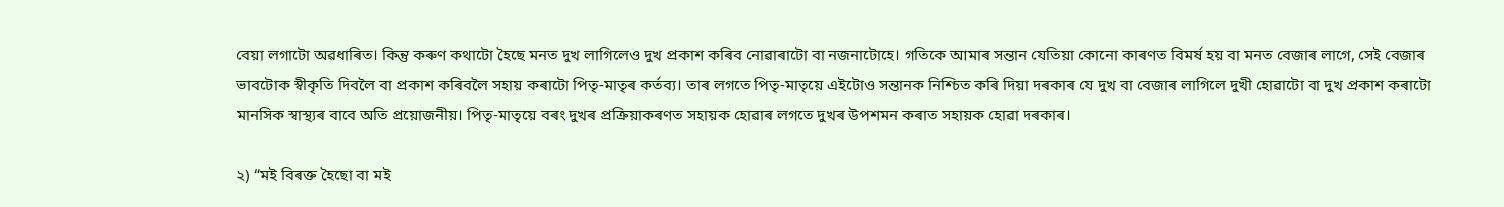বেয়া লগাটো অৱধাৰিত। কিন্তু কৰুণ কথাটো হৈছে মনত দুখ লাগিলেও দুখ প্ৰকাশ কৰিব নোৱাৰাটো বা নজনাটোহে। গতিকে আমাৰ সন্তান যেতিয়া কোনো কাৰণত বিমৰ্ষ হয় বা মনত বেজাৰ লাগে, সেই বেজাৰ ভাবটোক স্বীকৃতি দিবলৈ বা প্ৰকাশ কৰিবলৈ সহায় কৰাটো পিতৃ-মাতৃৰ কৰ্তব্য। তাৰ লগতে পিতৃ-মাতৃয়ে এইটোও সন্তানক নিশ্চিত কৰি দিয়া দৰকাৰ যে দুখ বা বেজাৰ লাগিলে দুখী হোৱাটো বা দুখ প্ৰকাশ কৰাটো মানসিক স্বাস্থ্যৰ বাবে অতি প্ৰয়োজনীয়। পিতৃ-মাতৃয়ে বৰং দুখৰ প্ৰক্ৰিয়াকৰণত সহায়ক হোৱাৰ লগতে দুখৰ উপশমন কৰাত সহায়ক হোৱা দৰকাৰ।

২) “মই বিৰক্ত হৈছো বা মই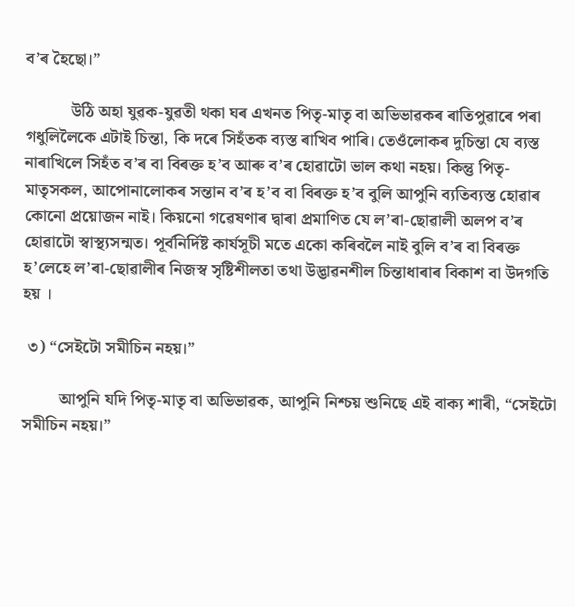ব’ৰ হৈছো।”

           উঠি অহা যুৱক-যুৱতী থকা ঘৰ এখনত পিতৃ-মাতৃ বা অভিভাৱকৰ ৰাতিপুৱাৰে পৰা গধুলিলৈকে এটাই চিন্তা, কি দৰে সিহঁতক ব্যস্ত ৰাখিব পাৰি। তেওঁলোকৰ দুচিন্তা যে ব্যস্ত নাৰাখিলে সিহঁত ব’ৰ বা বিৰক্ত হ’ব আৰু ব’ৰ হোৱাটো ভাল কথা নহয়। কিন্তু পিতৃ-মাতৃসকল, আপোনালোকৰ সন্তান ব’ৰ হ’ব বা বিৰক্ত হ’ব বুলি আপুনি ব্যতিব্যস্ত হোৱাৰ কোনো প্ৰয়োজন নাই। কিয়নো গৱেষণাৰ দ্বাৰা প্ৰমাণিত যে ল’ৰা-ছোৱালী অলপ ব’ৰ হোৱাটো স্বাস্থ্যসন্মত। পূৰ্বনিৰ্দিষ্ট কাৰ্যসূচী মতে একো কৰিবলৈ নাই বুলি ব’ৰ বা বিৰক্ত হ’লেহে ল’ৰা-ছোৱালীৰ নিজস্ব সৃষ্টিশীলতা তথা উদ্ভাৱনশীল চিন্তাধাৰাৰ বিকাশ বা উদগতি হয় ।

 ৩) “সেইটো সমীচিন নহয়।”

         আপুনি যদি পিতৃ-মাতৃ বা অভিভাৱক, আপুনি নিশ্চয় শুনিছে এই বাক্য শাৰী, “সেইটো সমীচিন নহয়।”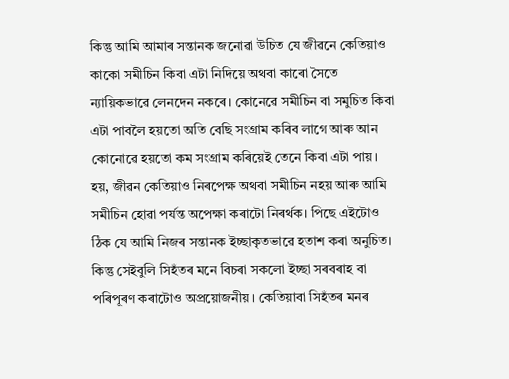কিন্তু আমি আমাৰ সন্তানক জনোৱা উচিত যে জীৱনে কেতিয়াও কাকো সমীচিন কিবা এটা নিদিয়ে অথবা কাৰো সৈতে ন্যায়িকভাৱে লেনদেন নকৰে। কোনেৱে সমীচিন বা সমুচিত কিবা এটা পাবলৈ হয়তো অতি বেছি সংগ্ৰাম কৰিব লাগে আৰু আন কোনোৱে হয়তো কম সংগ্ৰাম কৰিয়েই তেনে কিবা এটা পায়। হয়, জীৱন কেতিয়াও নিৰপেক্ষ অথবা সমীচিন নহয় আৰু আমি সমীচিন হোৱা পৰ্যন্ত অপেক্ষা কৰাটো নিৰৰ্থক। পিছে এইটোও ঠিক যে আমি নিজৰ সন্তানক ইচ্ছাকৃতভাৱে হতাশ কৰা অনুচিত। কিন্তু সেইবুলি সিহঁতৰ মনে বিচৰা সকলো ইচ্ছা সৰবৰাহ বা পৰিপূৰণ কৰাটোও অপ্ৰয়োজনীয়। কেতিয়াবা সিহঁতৰ মনৰ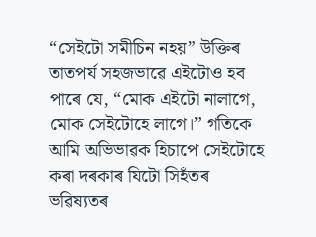“সেইটো সমীচিন নহয়” উক্তিৰ তাতপৰ্য সহজভাৱে এইটোও হব পাৰে যে, “মোক এইটো নালাগে, মোক সেইটোহে লাগে।” গতিকে আমি অভিভাৱক হিচাপে সেইটোহে কৰা দৰকাৰ যিটো সিহঁতৰ ভৱিষ্যতৰ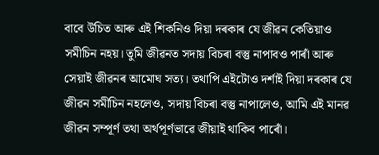বাবে উচিত আৰু এই শিকনিও দিয়া দৰকাৰ যে জীৱন কেতিয়াও সমীচিন নহয়। তুমি জীৱনত সদায় বিচৰা বস্তু নাপাবও পাৰাঁ আৰু সেয়াই জীৱনৰ আমোঘ সত্য। তথাপি এইটোও দৰ্শাই দিয়া দৰকাৰ যে জীৱন সমীচিন নহলেও, সদায় বিচৰা বস্তু নাপালেও, আমি এই মানৱ জীৱন সম্পূৰ্ণ তথা অৰ্থপূৰ্ণভাৱে জীয়াই থাকিব পাৰোঁ।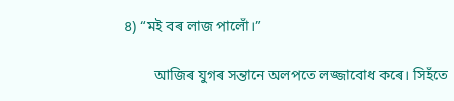৪) “মই বৰ লাজ পালোঁ।”

        আজিৰ যুগৰ সন্তানে অলপতে লজ্জাবোধ কৰে। সিহঁতে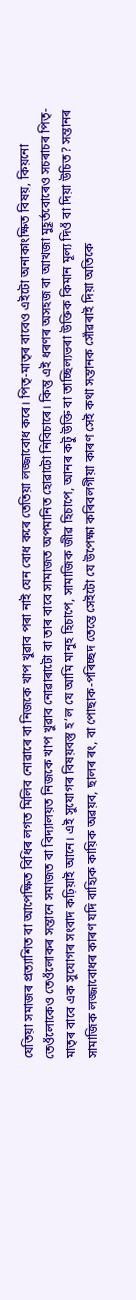যেতিয়া সমাজৰ প্ৰত্যাশিত বা আপেক্ষিত বিধিৰ লগত মিলিব নোৱাৰে বা নিজকে খাপ খুৱাব পৰা নাই যেন বোধ কৰে তেতিয়া লজ্জাবোধ কৰে। পিতৃ-মাতৃৰ বাবেও এইটো অনাকাংক্ষিত বিষয়, কিয়নো তেওঁলোকেও তেওঁলোকৰ সন্তানে সমাজত বা বিদ্যালয়ত নিজকে খাপ খুৱাব নোৱাৰাটো বা তাৰ বাবে সামাজত অপমানিত হোৱাটো নিবিচাৰে। কিন্তু এই ধৰণৰ অসহজ বা আখজা মুহূৰ্তবোৰেও সচৰাচৰ পিতৃ-মাতৃৰ বাবে এক সুযোগৰ সংবাদ কঢ়িয়াই আনে। এই সুযোগৰ বিষয়বস্তু হ’ল যে আমি মানুহ হিচাপে, সামাজিক জীৱ হিচাপে, আনৰ কটু উক্তি বা তাচ্ছিল্যভৰা উক্তিক কিমান মূল্য দিওঁ বা দিয়া উচিত? সন্তানৰ সামাজিক লজ্জাবোধৰ কাৰণ যদি বাহ্যিক কায়িক অৱয়ব, ছালৰ ৰং, বা পোছাক-পৰিচ্ছদ তেন্তে সেইটো যে উপেক্ষা কৰিবলগীয়া কাৰণ সেই কথা সন্তানক সোঁৱৰাই দিয়া অতিকে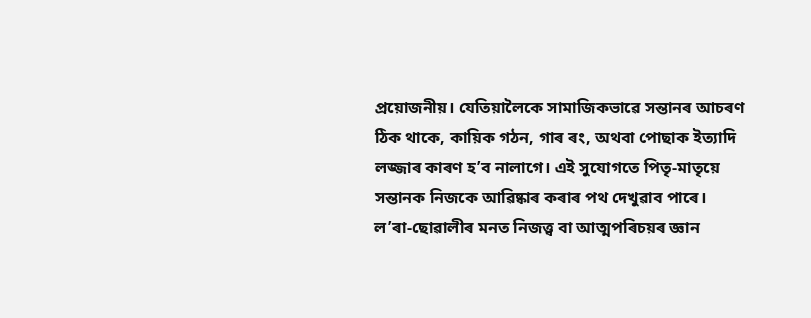প্ৰয়োজনীয়। যেতিয়ালৈকে সামাজিকভাৱে সন্তানৰ আচৰণ ঠিক থাকে, কায়িক গঠন, গাৰ ৰং, অথবা পোছাক ইত্যাদি লজ্জাৰ কাৰণ হ’ব নালাগে। এই সুযোগতে পিতৃ-মাতৃয়ে সন্তানক নিজকে আৱিষ্কাৰ কৰাৰ পথ দেখুৱাব পাৰে। ল’ৰা-ছোৱালীৰ মনত নিজত্ত্ব বা আত্মপৰিচয়ৰ জ্ঞান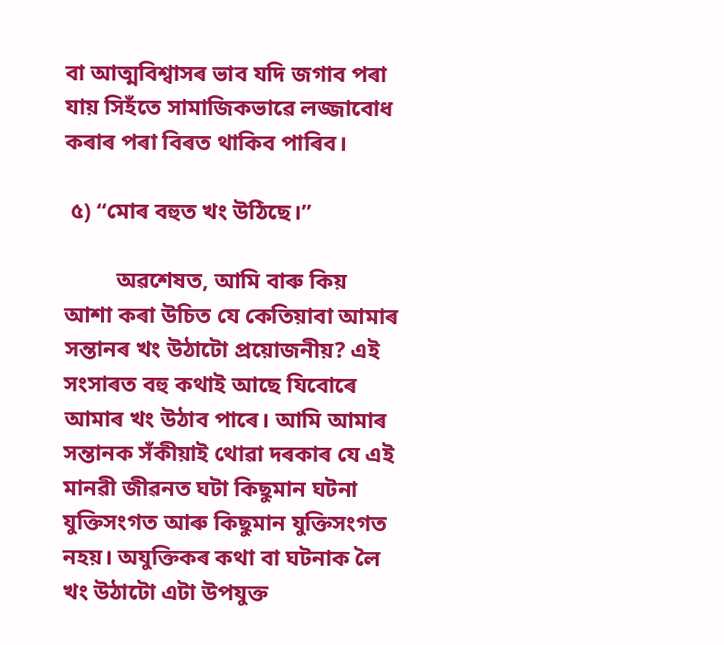বা আত্মবিশ্বাসৰ ভাব যদি জগাব পৰা যায় সিহঁতে সামাজিকভাৱে লজ্জাবোধ কৰাৰ পৰা বিৰত থাকিব পাৰিব।

 ৫) “মোৰ বহুত খং উঠিছে।”

         অৱশেষত, আমি বাৰু কিয় আশা কৰা উচিত যে কেতিয়াবা আমাৰ সন্তানৰ খং উঠাটো প্ৰয়োজনীয়? এই সংসাৰত বহু কথাই আছে যিবোৰে আমাৰ খং উঠাব পাৰে। আমি আমাৰ সন্তানক সঁকীয়াই থোৱা দৰকাৰ যে এই মানৱী জীৱনত ঘটা কিছুমান ঘটনা যুক্তিসংগত আৰু কিছুমান যুক্তিসংগত নহয়। অযুক্তিকৰ কথা বা ঘটনাক লৈ খং উঠাটো এটা উপযুক্ত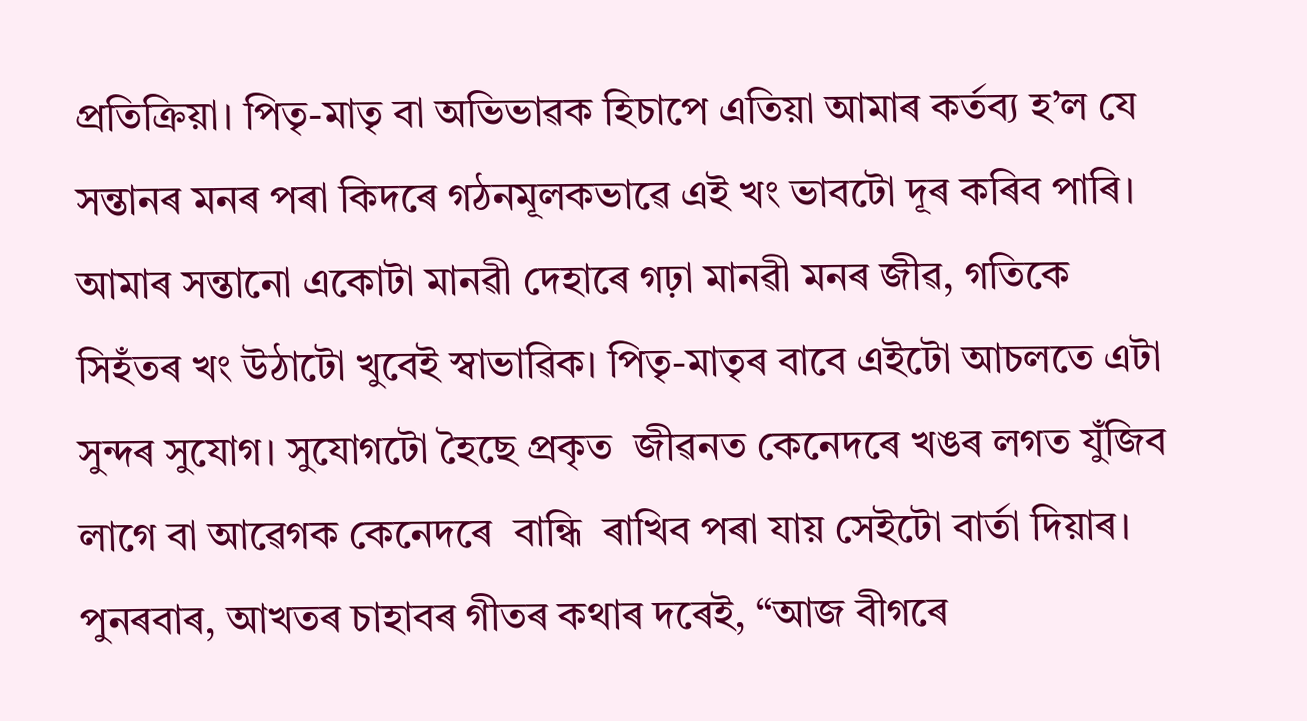প্ৰতিক্ৰিয়া। পিতৃ-মাতৃ বা অভিভাৱক হিচাপে এতিয়া আমাৰ কৰ্তব্য হ’ল যে সন্তানৰ মনৰ পৰা কিদৰে গঠনমূলকভাৱে এই খং ভাবটো দূৰ কৰিব পাৰি। আমাৰ সন্তানো একোটা মানৱী দেহাৰে গঢ়া মানৱী মনৰ জীৱ, গতিকে সিহঁতৰ খং উঠাটো খুবেই স্বাভাৱিক। পিতৃ-মাতৃৰ বাবে এইটো আচলতে এটা সুন্দৰ সুযোগ। সুযোগটো হৈছে প্ৰকৃত  জীৱনত কেনেদৰে খঙৰ লগত যুঁজিব লাগে বা আৱেগক কেনেদৰে  বান্ধি  ৰাখিব পৰা যায় সেইটো বাৰ্তা দিয়াৰ। পুনৰবাৰ, আখতৰ চাহাবৰ গীতৰ কথাৰ দৰেই, “আজ বীগৰে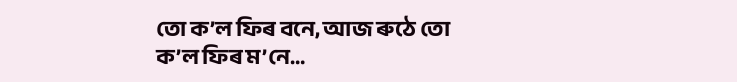তো ক’ল ফিৰ বনে, আজ ৰুঠে তো ক’ল ফিৰ ম’নে…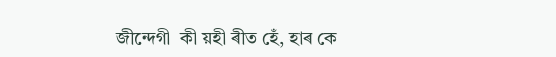জীন্দেগী  কী য়হী ৰীত হেঁ, হাৰ কে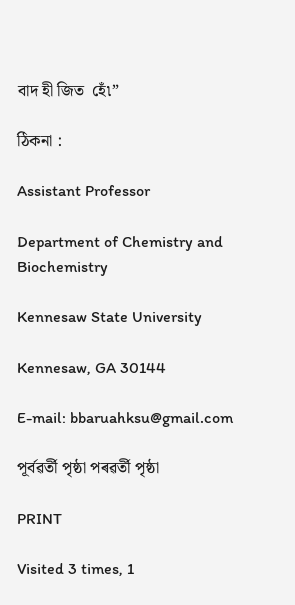বাদ হী জিত  হেঁ৷”

ঠিকনা :

Assistant Professor

Department of Chemistry and Biochemistry

Kennesaw State University

Kennesaw, GA 30144

E-mail: bbaruahksu@gmail.com

পূৰ্বৱৰ্তী পৃষ্ঠা পৰৱৰ্তী পৃষ্ঠা

PRINT

Visited 3 times, 1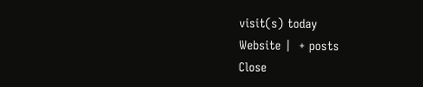visit(s) today
Website |  + posts
Close